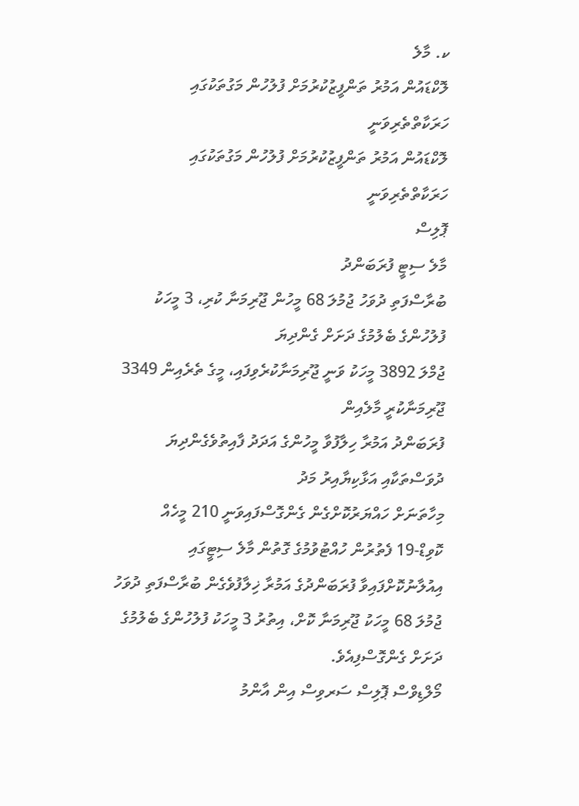ކ. މާލެ
ލޮކްޑައުން އަމުރު ތަންފީޒުކުރުމަށް ފުލުހުން މަގުތަކުގައި ހަރަކާތްތެރިވަނީ
ލޮކްޑައުން އަމުރު ތަންފީޒުކުރުމަށް ފުލުހުން މަގުތަކުގައި ހަރަކާތްތެރިވަނީ
ޕޮލިސް
މާލެ ސިޓީ ފުރަބަންދު
ބުރާސްފަތި ދުވަހު ޖުމުލަ 68 މީހުން ޖޫރިމަނާ ކުރި، 3 މީހަކު ފުލުހުންގެ ބެލުމުގެ ދަށަށް ގެންދިޔަ
ޖުމްލަ 3892 މީހަކު ވަނީ ޖޫރިމަނާކުރެވިފައި، މީގެ ތެރެއިން 3349 ޖޫރިމަނާކުރީ މާލެއިން
ފުރަބަންދު އަމުރާ ހިލާފުވާ މީހުންގެ އަދަދު ފާއިތުވެގެންދިޔަ ދުވަސްތަކާއި އަޅާކިޔާއިރު މަދު
މިހާތަނަށް ހައްޔަރުކޮށްގެން ގެންގޮސްފައިވަނީ 210 މީހެއް
ކޮވިޑް-19 ފެތުރުން ހުއްޓުވުމުގެ ގޮތުން މާލެ ސިޓީގައި އިއުލާނުކޮށްފައިވާ ފުރަބަންދުގެ އަމުރާ ޚިލާފުވެގެން ބުރާސްފަތި ދުވަހު ޖުމުލަ 68 މީހަކު ޖޫރިމަނާ ކޮށް، އިތުރު 3 މީހަކު ފުލުހުންގެ ބެލުމުގެ ދަށަށް ގެންގޮސްފިއެވެ.
މޯލްޑިވްސް ޕޮލިސް ސަރވިސް އިން އާންމު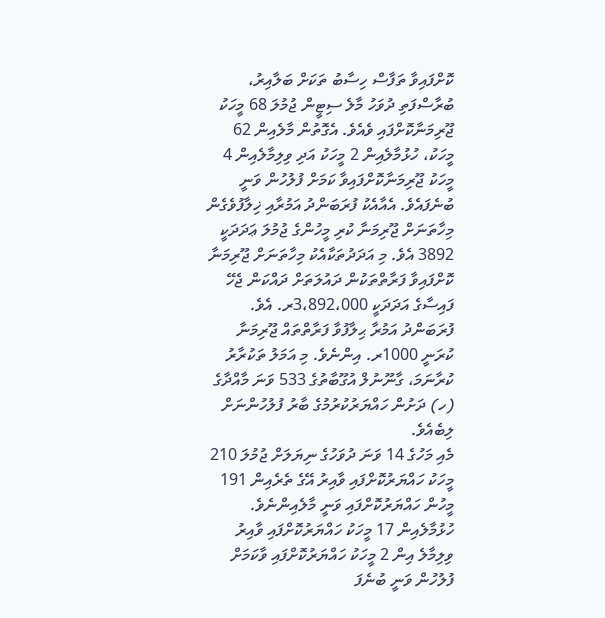ކޮށްފައިވާ ތަފާސް ހިސާބު ތަކަށް ބަލާއިރު، ބުރާސްފަތި ދުވަހު މާލެ ސިޓީން ޖުމުލަ 68 މީހަކު ޖޫރިމަނާކޮށްފައި ވެއެވެ. އެގޮތުން މާލެއިން 62 މީހަކު، ހުޅުމާލެއިން 2 މީހަކު އަދި ވިލިމާލެއިން 4 މީހަކު ޖޫރިމަނާކޮށްފައިވާ ކަމަށް ފުލުހުން ވަނީ ބުނެފައެވެ. އެއާއެކު ފުރަބަންދު އަމުރާއި ޚިލާފުވެގެން މިހާތަނަށް ޖޫރިމަނާ ކުރި މީހުންގެ ޖުމުލަ ޢަދަދަކީ 3892 އެވެ. މި އަދަދުތަކާއެކު މިހާތަނަށް ޖޫރިމަނާ ކޮށްފައިވާ ފަރާތްތަކުން ދައުލަތަށް ދައްކަން ޖެހޭ ފައިސާގެ އަދަދަކީ 3،892،000ރ. އެވެ.
ފުރަބަންދު އަމުރާ ޙިލާފުވާ ފަރާތްތައް ޖޫރިމަނާ ކުރަނީ 1000ރ. އިންނެވެ. މި އަމަލު ތަކުރާރު ކުރާނަމަ، ގާނޫނުލް އުގޫބާތުގެ 533 ވަނަ މާއްދާގެ (ހ) ދަށުން ހައްޔަރުކުރުމުގެ ބާރު ފުލުހުންނަށް ލިބެއެވެ.
މެއި މަހުގެ 14 ވަނަ ދުވަހުގެ ނިޔަލަށް ޖުމުލަ 210 މީހަކު ހައްޔަރުކޮށްފައި ވާއިރު އޭގެ ތެރެއިން 191 މީހުން ހައްޔަރުކޮށްފައި ވަނީ މާލެއިންނެވެ. ހުޅުމާލެއިން 17 މީހަކު ހައްޔަރުކޮށްފައި ވާއިރު ވިލިމާލެ އިން 2 މީހަކު ހައްޔަރުކޮށްފައި ވާކަމަށް ފުލުހުން ވަނީ ބުނެފަ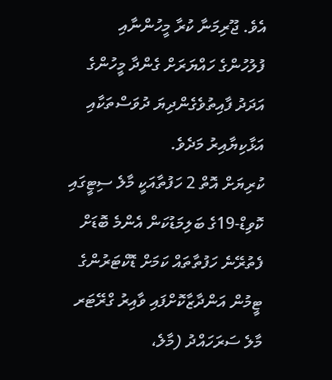އެވެ. ޖޫރިމަނާ ކުރާ މީހުންނާއި ފުލުހުންގެ ހައްޔަރަށް ގެންދާ މީހުންގެ އަދަދު ފާއިތުވެގެންދިޔަ ދުވަސްތަކާއި އަޅާކިޔާއިރު މަދެވެ.
ކުރިޔަށް އޮތް 2 ހަފުތާއަކީ މާލެ ސިޓީގައި ކޮވިޑް-19ގެ ބަލިމަޑުކަން އެންމެ ބޮޑަށް ފެތުރޭނެ ހަފުތާތައް ކަމަށް ޑޮކްޓަރުންގެ ޓީމުން އަންދާޒާކޮށްފައި ވާއިރު ގްރޭޓަރ މާލެ ސަރަހައްދު (މާލެ،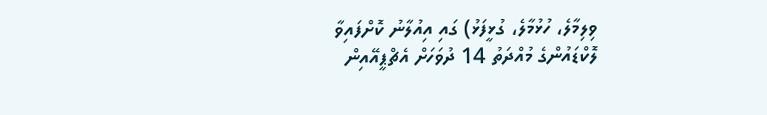ވިލިމާލެ، ހުޅުމާލެ، ގުޅީފަޅު) ގައި އިއުލާނު ކޮށްފައިވާ ލޮކްޑައުންގެ މުއްދަތު 14 ދުވަހަށް އެޗްޕީއޭއިން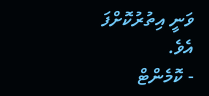ވަނީ އިތުރުކޮށްފަ އެވެ.
- ކޮމެންޓް